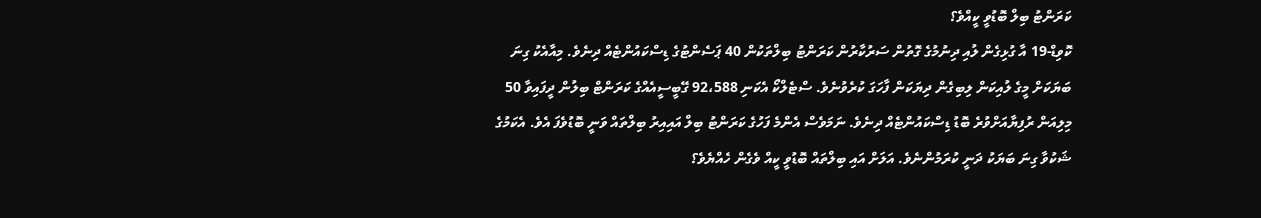ކަރަންޓު ބިލް ބޮޑުވީ ކީއްވެ؟
ކޮވިޑް-19 އާ ގުޅިގެން ލުއި ދިނުމުގެ ގޮތުން ސަރުކާރުން ކަރަންޓު ބިލްތަކުން 40 ޕަސެންޓުގެ ޑިސްކައުންޓެއް ދިނެވެ. މިއާއެކު ގިނަ ބަޔަކަށް މީގެ ލުއިކަން ލިބިގެން ދިޔަކަން ފާހަގަ ކުރެވުނެވެ. ސްޓެލްކޯ އެކަނި 92،588 ގޭބީސީއެއްގެ ކަރަންޓް ބިލުން ދީފައިވާ 50 މިލިއަން ރުފިޔާއަށްވުރެ ބޮޑު ޑިސްކައުންޓެއް ދިނެވެ. ނަމަވެސް އެންމެ ފަހުގެ ކަރަންޓު ބިލް އައިއިރު ބިލްތައް ވަނީ ބޮޑުވެފަ އެވެ. އެކަމުގެ ޝަކުވާ ގިނަ ބަޔަކު ދަނީ ކުރަމުންނެވެ. އަލަށް އައި ބިލްތައް ބޮޑުވީ ކީއް ވެގެން ހެއްޔެވެ؟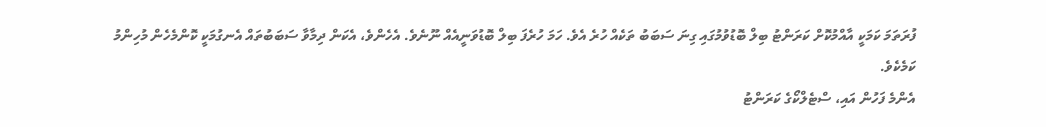ފުރަތަމަ ކަމަކީ އާއްމުކޮށް ކަރަންޓު ބިލް ބޮޑުވުމުގައި ގިނަ ސަބަބު ތަކެއް ހުރެ އެވެ. ހަމަ ހުރެފަ ބިލް ބޮޑުވަނީއެއް ނޫނެވެ. އެހެންވެ، އެކަން ދިމާވާ ސަބަބުތައް އެނގުމަކީ ކޮންމެހެން މުހިންމު ކަމެކެވެ.
އެންމެ ފަހުން އައި، ސްޓެލްކޯގެ ކަރަންޓު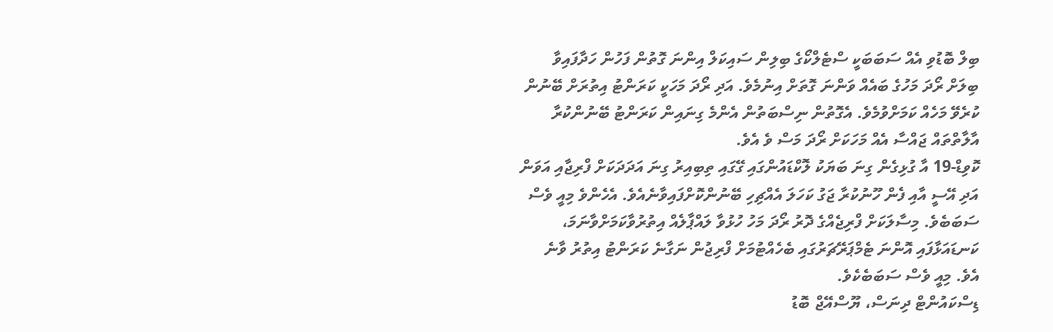ބިލް ބޮޑުވި އެއް ސަބަބަކީ ސްޓެލްކޯގެ ބިލިން ސައިކަލް އިންނަ ގޮތުން ފަހުން ހަދާފައިވާ ބިލަށް ރޯދަ މަހުގެ ބައެއް ވަންނަ ގޮތަށް އިނުމެވެ. އަދި ރޯދަ މަހަކީ ކަރަންޓު އިތުރަށް ބޭނުން ކުރެވޭ މަހެއް ކަމަށްވުމެވެ. އެގޮތުން ނިސްބަތުން އެންމެ ގިނައިން ކަރަންޓު ބޭނުންކުރާ އާލާތްތައް ޖައްސާ އެއް މަހަކަށް ރޯދަ މަސް ވެ އެވެ.
ކޮވިޑް-19 އާ ގުޅިގެން ގިނަ ބަޔަކު ލޮކްޑައުންގައި ގޭގައި ތިބިއިރު ގިނަ އަދަދަކަށް ފްރިޖާއި އަވަން އަދި އޭސީ އާއި ފެން ހޫނުކުރާ ޖަގު ކަހަލަ އެއްޗިހި ބޭނުންކޮށްފައިވާނެއެވެ. އެހެންވެ މިއީ ވެސް ސަބަބެވެ. މިސާލަކަށް ފްރިޖެއްގެ ދޮރު ރޯދަ މަހު ހުޅުވާ ލައްޕާލެއް އިތުރުވާކަމަށްވާނަމަ، ކަނޑައަޅާފައި އޮންނަ ޓެމްޕަރޭޗަރުގައި ބެހެއްޓުމަށް ފްރިޖުން ނަގާނެ ކަރަންޓު އިތުރު ވާނެ އެވެ. މިއީ ވެސް ސަބަބެކެވެ.
ޑިސްކައުންޓް ދިނަސް، ޔޫސްއޭޖް ބޮޑު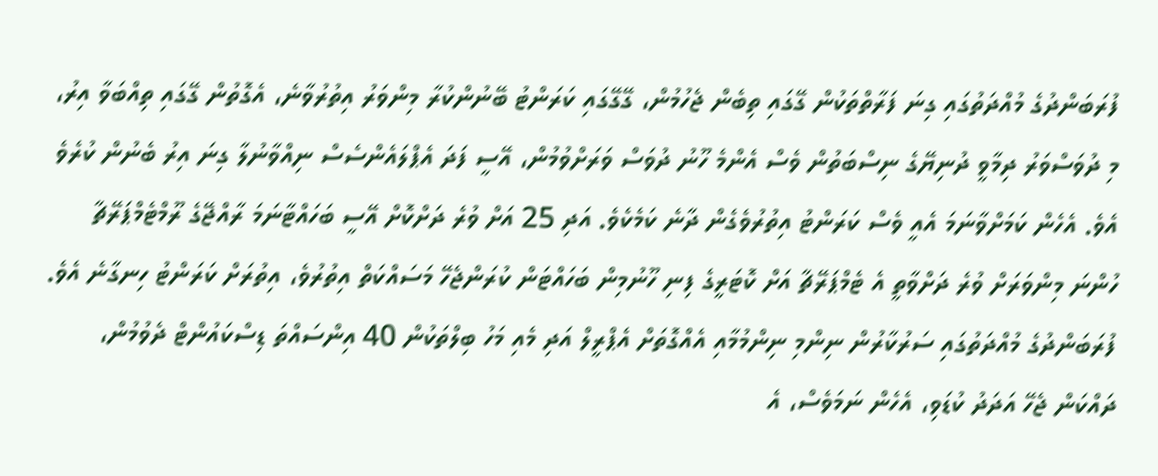ފުރަބަންދުގެ މުއްދަތުގައި ގިނަ ފަރާތްތަކުން ގޭގައި ތިބެން ޖެހުމުން، ގޭގޭގައި ކަރަންޓު ބޭނުންކުރާ މިންވަރު އިތުރުވާނެ، އެގޮތުން ގޭގައި ތިއްބަވާ އިރު، މި ދުވަސްވަރު ދިމާވީ ދުނިޔޭގެ ނިސްބަތުން ވެސް އެންމެ ހޫނު ދުވަސް ވަރަށްވުމުން، އޭސީ ފަދަ އެޕްލައެންސެސް ނިއްވާނުލާ ގިނަ އިރު ބެނުން ކުރެވެ އެވެ. އެހެން ކަމަށްވާނަމަ އެއީ ވެސް ކަރަންޓު އިތުރުވެގެން ދާނެ ކަމެކެވެ. އަދި 25 އަށް ވުރެ ދަށްކޮށް އޭސީ ބަހައްޓާނަމަ ރާއްޖޭގެ ރޫމްޓެމްޕަރޭޗާ ހުންނަ މިންވަރަށް ވުރެ ދަށްވާތީ އެ ޓެމްޕަރޭޗާ އަށް ކޮޓަރީގެ ފިނި ހޫނުމިން ބަހައްޓަން ކުރަންޖެހޭ މަސައްކަތް އިތުރުވެ، އިތުރަށް ކަރަންޓު ހިނގާނެ އެވެ.
ފުރަބަންދުގެ މުއްދަތުގައި ސަރުކާރުން ނިންމި ނިންމުމާއި އެއްގޮތަށް އެޕްރީލް އަދި މެއި މަހު ބިލްތަކުން 40 އިންސައްތަ ޑިސްކައުންޓް ދެވުމުން، ދައްކަން ޖެހޭ އަދަދު ކުޑަވި، އެހެން ނަމަވެސް، އެ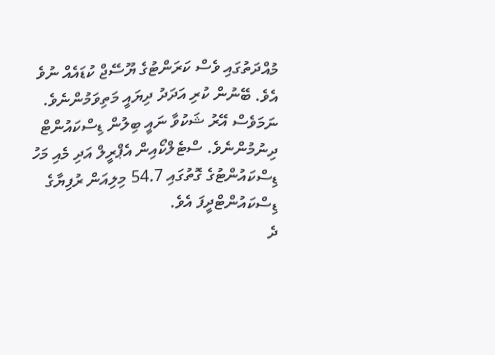މުއްދަތުގައި ވެސް ކަރަންޓުގެ ޔޫސޭޖް ކުޑައެއް ނުވެ އެވެ. ބޭނުން ކުރި އަދަދު ދިޔައީ މަތިވަމުންނެވެ. ނަމަވެސް އޭރު ޝަކުވާ ނައީ ބިލުން ޑިސްކައުންޓް ދިނުމުންނެވެ. ސްޓެލްކޯއިން އެޕްރީލް އަދި މެއި މަހު ޑިސްކައުންޓުގެ ގޮތުގައި 54.7 މިލިއަން ރުފިޔާގެ ޑިސްކައުންޓްދީފަ އެވެ.
ދެ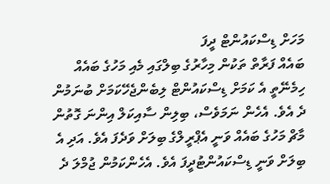މަހަށް ޑިސްކައުންޓް ދީފަ
ބައެއް ފަރާތް ތަކުން މިހާރުގެ ބިލްގައި މެއި މަހުގެ ބައެއް ހިމެނޭތީ އެ ކަމަށް ޑިސްކައުންޓް ލިބެންޖެހޭކަމަށް ބުނަމުން ދެ އެވެ. އެހެން ނަމަވެސް، ބިލިން ސާއިކަލް އިންނަ ގޮތުން މާޗް މަހުގެ ބައެއް ވަނީ އެޕްރީލްގެ ބިލަށް ވަދެފަ އެވެ. އަދި އެ ބިލަށް ވަނީ ޑިސްކައުންޓުދީފަ އެވެ. އެހެންކަމުން ޖުމްލަ ދެ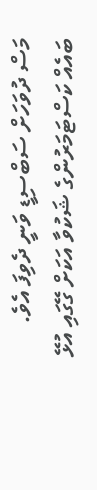މަސް ދުވަހަށް ސަބްސިޑީ ވަނީ ދެވިފަ އެވެ.
ބައެއް ކަސްޓަމަރުންގެ ޝަކުވާ އަކަށް ގޭގައި އުޅޭ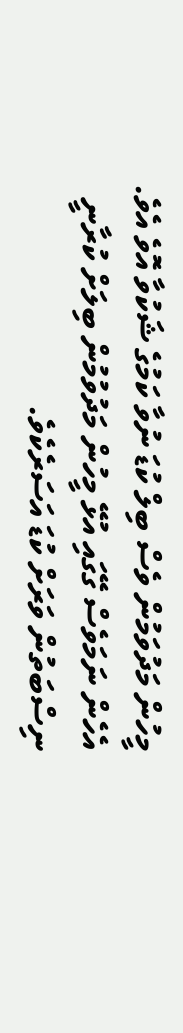މީހުން މަދުވަމުން ވެސް ބިލް ކުޑަ ނުވާ ކަމުގެ ޝަކުވާ އޮވެ އެވެ. އެހެން ނަމަވެސް ގޭގައި އުޅޭ މީހުން މަދުވުމުން ބިލަށް ކުރާނީ ނިސްބަތުން ވަރަށް ކުޑަ އަސަރެކެވެ.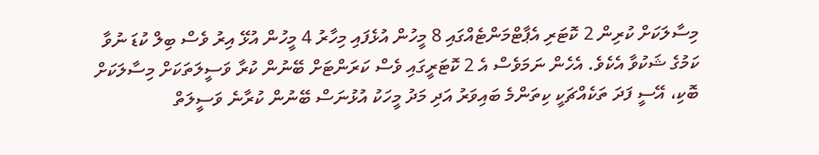މިސާލަކަށް ކުރިން 2 ކޮޓަރި އެޕާޓްމަންޓެއްގައި 8 މީހުން އުޅެފައި މިހާރު 4 މީހުން އުޅޭ އިރު ވެސް ބިލް ކުޑަ ނުވާ ކަމުގެ ޝަކުވާ އެކެވެ. އެހެން ނަމަވެސް އެ 2 ކޮޓަރީގައި ވެސް ކަރަންޓަށް ބޭނުން ކުރާ ވަސީލަތަކަށް މިސާލަކަށް ބޮކި، އޭސީ ފަދަ ތަކެއްޗަކީ ކިތަންމެ ބައިވަރު އަދި މަދު މީހަކު އުޅުނަސް ބޭނުން ކުރާނެ ވަސީލަތް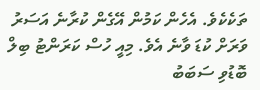ތަކެކެވެ. އެހެން ކަމުން އޭގެން ކުރާނެ އަސަރު ވަރަށް ކުޑަ ވާނެ އެވެ. މިއީ ހުސް ކަރަންޓު ބިލް ބޮޑުވި ސަބަބު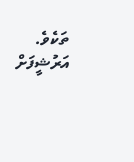ތަކެވެ.
އަރުޝީފަށް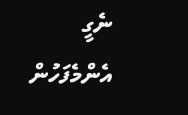ނެގީ
އެންމެފަހުން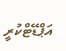އަޕްޑޭޓްކުރީ